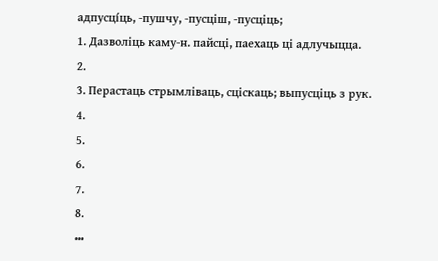адпусці́ць, ‑пушчу, ‑пусціш, ‑пусціць;
1. Дазволіць каму‑н. пайсці, паехаць ці адлучыцца.
2.
3. Перастаць стрымліваць, сціскаць; выпусціць з рук.
4.
5.
6.
7.
8.
•••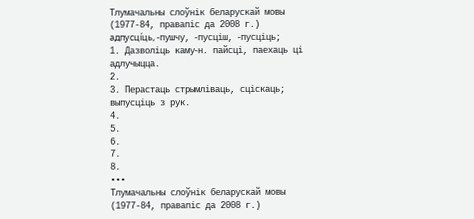Тлумачальны слоўнік беларускай мовы (1977-84, правапіс да 2008 г.)
адпусці́ць, ‑пушчу, ‑пусціш, ‑пусціць;
1. Дазволіць каму‑н. пайсці, паехаць ці адлучыцца.
2.
3. Перастаць стрымліваць, сціскаць; выпусціць з рук.
4.
5.
6.
7.
8.
•••
Тлумачальны слоўнік беларускай мовы (1977-84, правапіс да 2008 г.)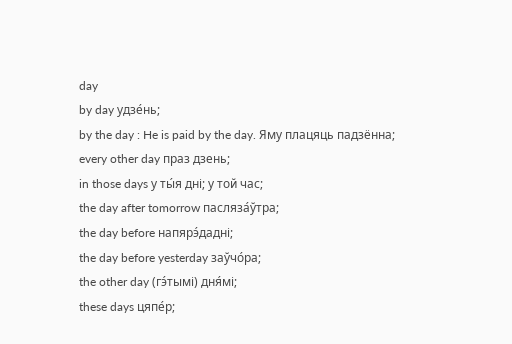day
by day удзе́нь;
by the day : He is paid by the day. Яму плацяць падзённа;
every other day праз дзень;
in those days у ты́я дні; у той час;
the day after tomorrow пасляза́ўтра;
the day before напярэ́дадні;
the day before yesterday заўчо́ра;
the other day (гэ́тымі) дня́мі;
these days цяпе́р;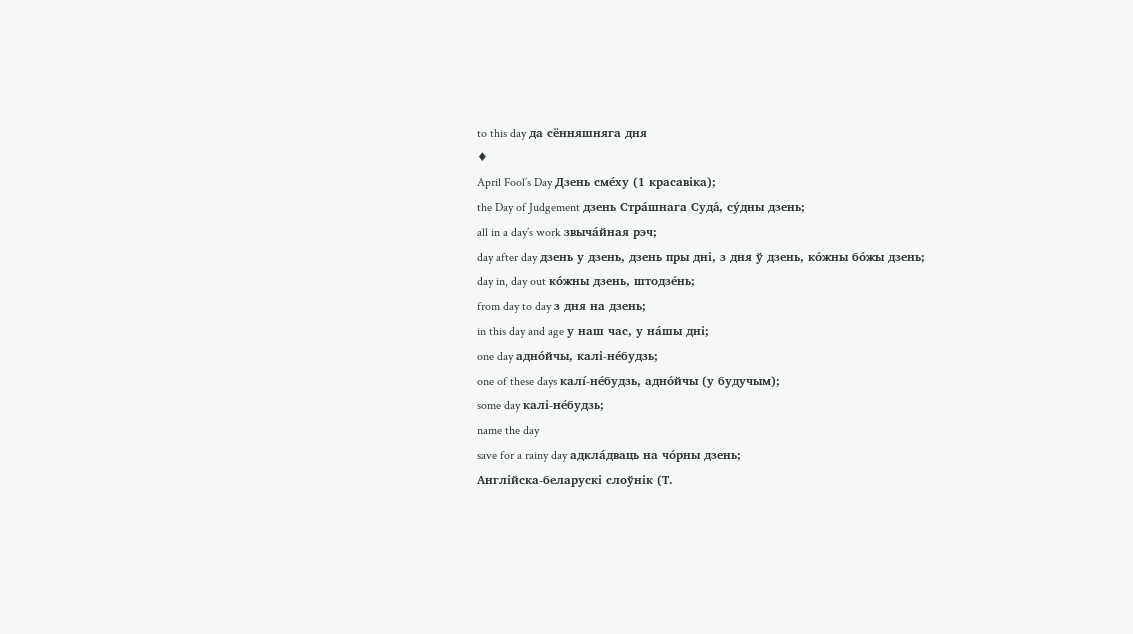to this day да сённяшняга дня
♦
April Fool’s Day Дзень сме́ху (1 красавіка);
the Day of Judgement дзень Стра́шнага Суда́, су́дны дзень;
all in a day’s work звыча́йная рэч;
day after day дзень у дзень, дзень пры дні, з дня ў дзень, ко́жны бо́жы дзень;
day in, day out ко́жны дзень, штодзе́нь;
from day to day з дня на дзень;
in this day and age у наш час, у на́шы дні;
one day адно́йчы, калі-не́будзь;
one of these days калі́-не́будзь, адно́йчы (у будучым);
some day калі-не́будзь;
name the day
save for a rainy day адкла́дваць на чо́рны дзень;
Англійска-беларускі слоўнік (Т.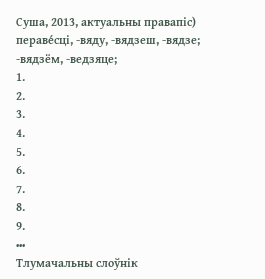Суша, 2013, актуальны правапіс)
пераве́сці, ‑вяду, ‑вядзеш, ‑вядзе; ‑вядзём, ‑ведзяце;
1.
2.
3.
4.
5.
6.
7.
8.
9.
•••
Тлумачальны слоўнік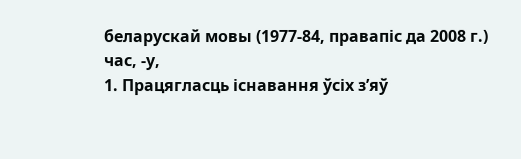беларускай мовы (1977-84, правапіс да 2008 г.)
час, ‑у,
1. Працягласць існавання ўсіх з’яў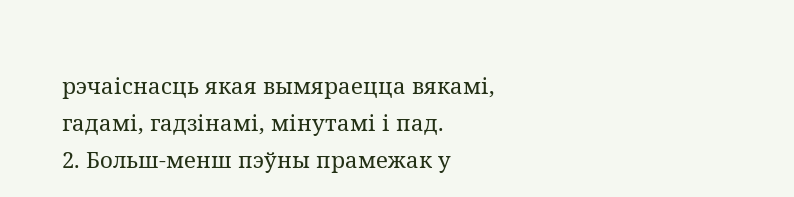рэчаіснасць якая вымяраецца вякамі, гадамі, гадзінамі, мінутамі і пад.
2. Больш-менш пэўны прамежак у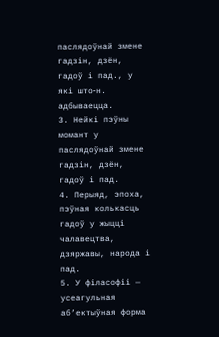паслядоўнай змене гадзін, дзён, гадоў і пад., у які што‑н. адбываецца.
3. Нейкі пэўны момант у паслядоўнай змене гадзін, дзён, гадоў і пад.
4. Перыяд, эпоха, пэўная колькасць гадоў у жыцці чалавецтва, дзяржавы, народа і пад.
5. У філасофіі — усеагульная аб’ектыўная форма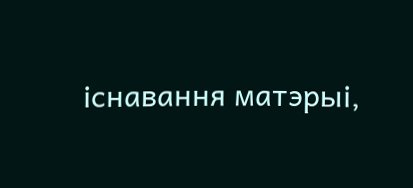існавання матэрыі,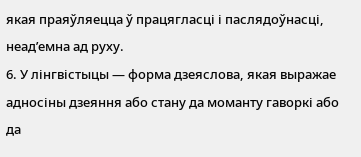якая праяўляецца ў працягласці і паслядоўнасці, неад’емна ад руху.
6. У лінгвістыцы — форма дзеяслова, якая выражае адносіны дзеяння або стану да моманту гаворкі або да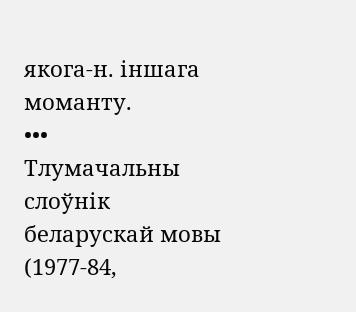якога‑н. іншага моманту.
•••
Тлумачальны слоўнік беларускай мовы (1977-84,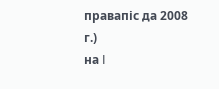правапіс да 2008 г.)
на I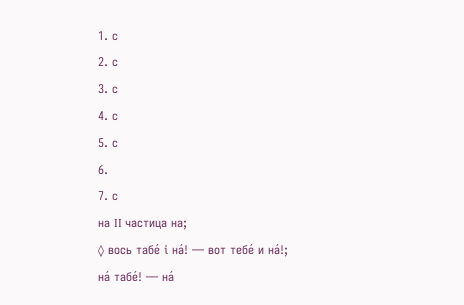1. с
2. с
3. с
4. с
5. с
6.
7. с
на II частица на;
◊ вось табе́ і на́! — вот тебе́ и на́!;
на́ табе́! — на́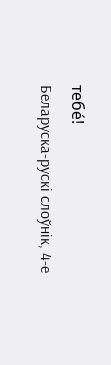тебе́!
Беларуска-рускі слоўнік, 4-е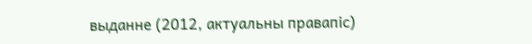выданне (2012, актуальны правапіс)